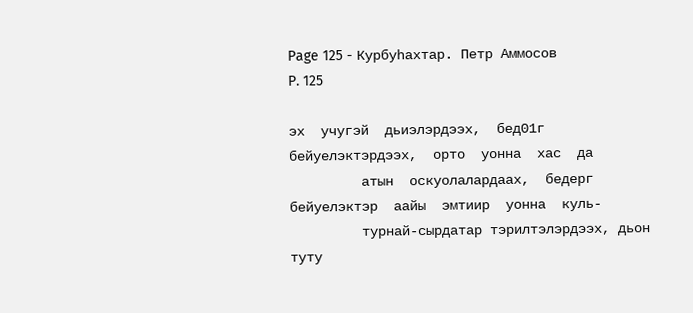Page 125 - Курбуһахтар. Петр Аммосов
P. 125

эх  учугэй  дьиэлэрдээх,  бед01г  бейуелэктэрдээх,  орто  уонна  хас  да
         атын  оскуолалардаах,  бедерг  бейуелэктэр  аайы  эмтиир  уонна  куль-
         турнай-сырдатар тэрилтэлэрдээх, дьон туту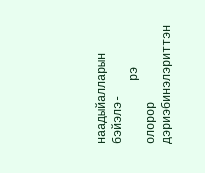наадыйалларын бэйэлэ-
         рэ  олорор  дэриэбинэлэриттэн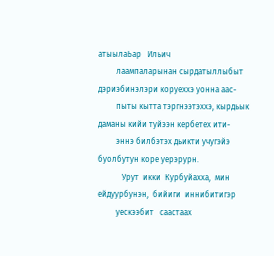атыылаЬар   Ильич
         лаампаларынан сырдатыллыбыт дэриэбинэлэри коруеххэ уонна аас-
         пыты кытта тэргнээтэххэ, кырдьык даманы кийи туйээн кербетех ити-
         эннэ билбэтэх дьикти учугэйэ буолбутун коре уерэрурн.
            Урут  икки  Курбуйахха,  мин  ейдуурбунэн,  бийиги  иннибитигэр
         уескээбит   саастаах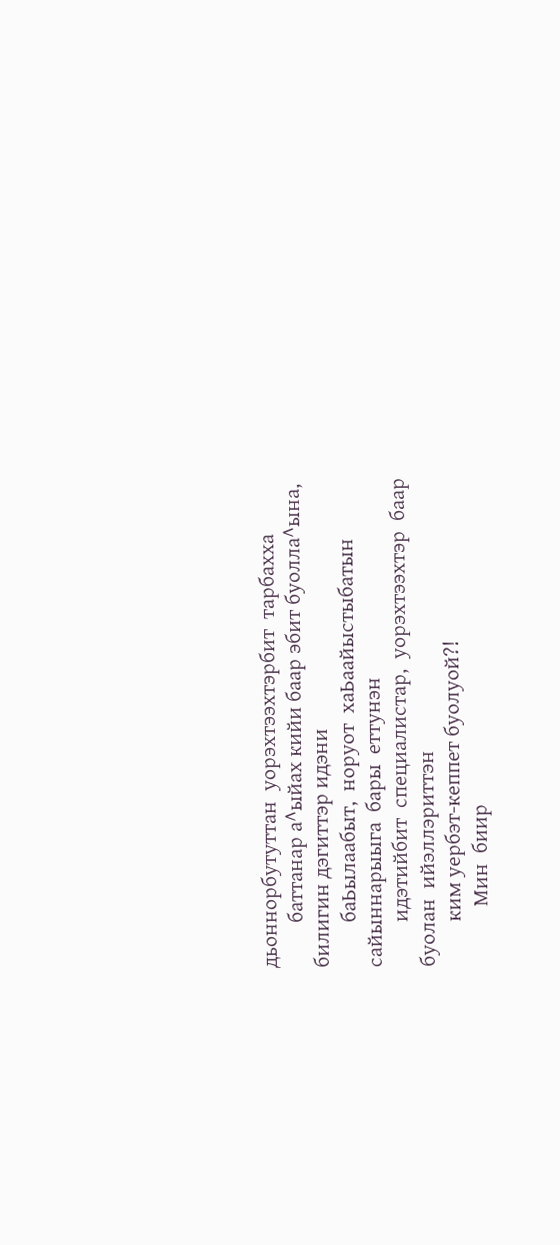дьоннорбутуттан  уорэхтээхтэрбит  тарбахха
         баттанар а^ыйах кийи баар эбит буолла^ына, билигин дэгиттэр идэни
         баЬылаабыт,  норуот  хаЬаайыстыбатын  сайыннарыыга  бары  еттунэн
         идэтийбит  специалистар,  уорэхтээхтэр  баар  буолан  ийэллэриттэн
         ким уербэт-кеппет буолуой?!
            Мин  биир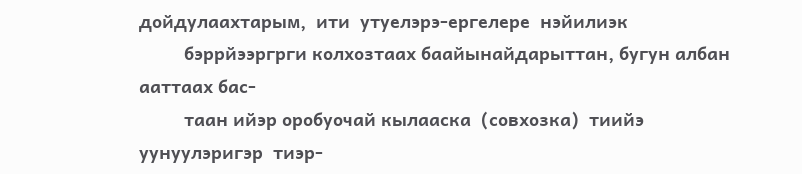дойдулаахтарым,  ити  утуелэрэ-ергелере  нэйилиэк
         бэррйээргрги колхозтаах баайынайдарыттан, бугун албан ааттаах бас-
         таан ийэр оробуочай кылааска  (совхозка)  тиийэ уунуулэригэр  тиэр-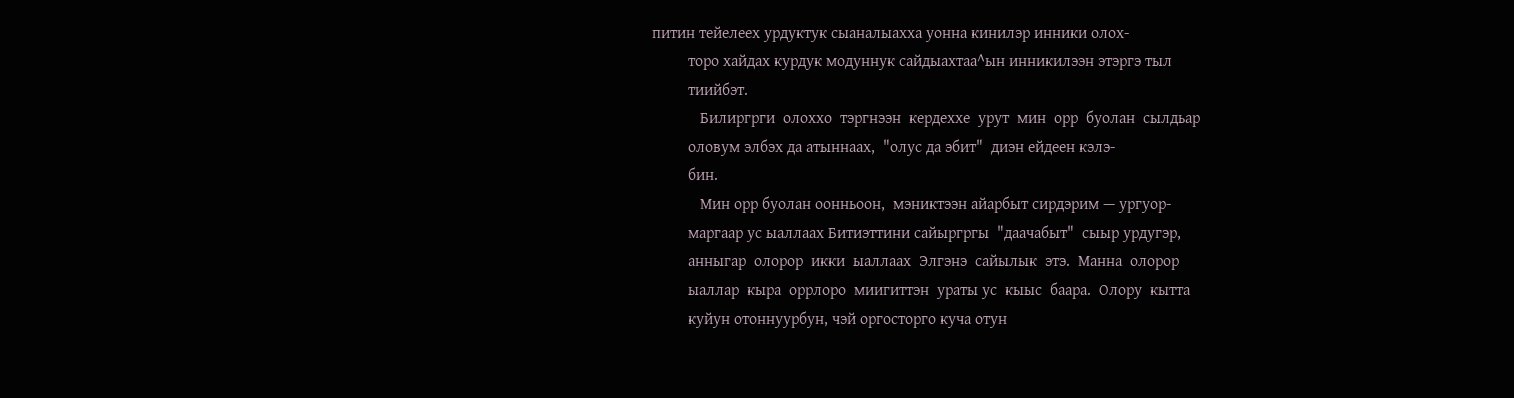питин тейелеех урдуктук сыаналыахха уонна кинилэр инники олох-
         торо хайдах курдук модуннук сайдыахтаа^ын инникилээн этэргэ тыл
         тиийбэт.
            Билиргрги  олоххо  тэргнээн  кердеххе  урут  мин  орр  буолан  сылдьар
         оловум элбэх да атыннаах,  "олус да эбит"  диэн ейдеен кэлэ-
         бин.
            Мин орр буолан оонньоон,  мэниктээн айарбыт сирдэрим — ургуор-
         маргаар ус ыаллаах Битиэттини сайыргргы  "даачабыт"  сыыр урдугэр,
         анныгар  олорор  икки  ыаллаах  Элгэнэ  сайылык  этэ.  Манна  олорор
         ыаллар  кыра  оррлоро  миигиттэн  ураты ус  кыыс  баара.  Олору  кытта
         куйун отоннуурбун, чэй оргосторго куча отун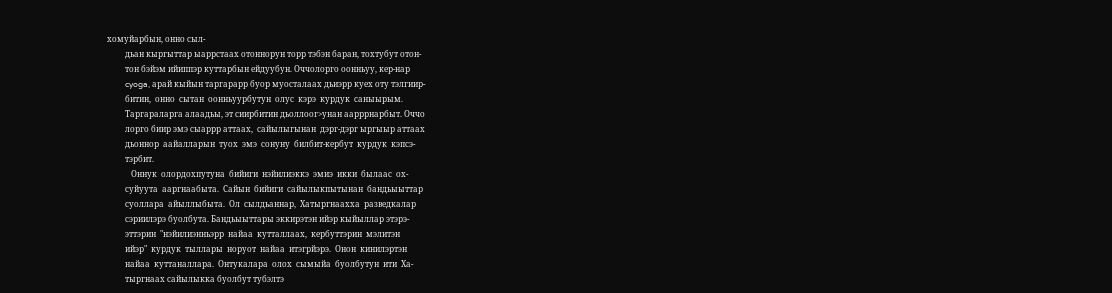хомуйарбын, онно сыл-
         дьан кыргыттар ыаррстаах отоннорун торр тэбэн баран, тохтубут отон-
         тон бэйэм ийиппэр куттарбын ейдуубун. Оччолорго оонньуу, кер-нар
         cyoga, арай кыйын таргарарр буор муосталаах дьиэрр куех оту тэлгиир-
         битин,  онно  сытан  оонньуурбутун  олус  кэрэ  курдук  саныырым.
         Таргараларга алаадьы, эт сиирбитин дьоллоог>унан аарррнарбыт. Оччо
         лорго биир эмэ сыаррр аттаах,  сайылыгынан  дэрг-дэрг ыргыыр аттаах
         дьоннор  аайалларын  туох  эмэ  сонуну  билбит-кербут  курдук  кэпсэ-
         тэрбит.
            Оннук  олордохпутуна  бийиги  нэйилиэккэ  эмиэ  икки  былаас  ох-
         суйуута  ааргнаабыта.  Сайын  бийиги  сайылыкпытынан  бандьыыттар
         суоллара  айыллыбыта.  Ол  сылдьаннар,  Хатыргнаахха  разведкалар
         сэриилэрэ буолбута. Бандьыыттары эккирэтэн ийэр кыйыллар этэрэ-
         эттэрин  "нэйилиэнньэрр  найаа  кутталлаах,  кербуттэрин  мэлитэн
         ийэр"  курдук  тыллары  норуот  найаа  итэгрйэрэ.  Онон  кинилэртэн
         найаа  куттаналлара.  Онтукалара  олох  сымыйа  буолбутун  ити  Ха-
         тыргнаах сайылыкка буолбут тубэлтэ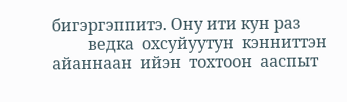бигэргэппитэ. Ону ити кун раз
         ведка  охсуйуутун  кэнниттэн  айаннаан  ийэн  тохтоон  ааспыт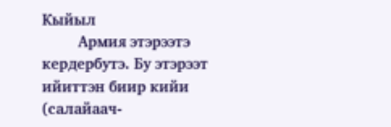Кыйыл
         Армия этэрээтэ кердербутэ. Бу этэрээт ийиттэн биир кийи (салайаач-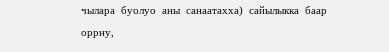чылара  буолуо  аны  санаатахха)  сайылыкка  баар  оррну,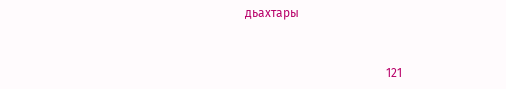дьахтары


                                               121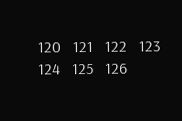120   121   122   123   124   125   126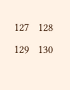127   128   129   130